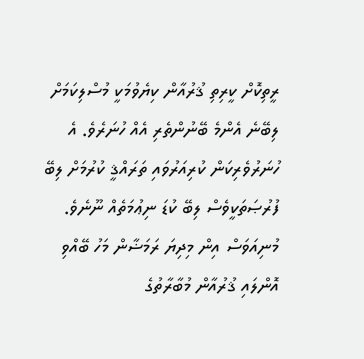ރީތިކޮށް ކީރިތި ޤުރުއާން ކިޔެވުމަކީ މުސްލިކަމަށް ލިބޭނެ އެންމެ ބޭނުންތެރި އެއް ހުނަރެވެ. އެ ހުނަރުވެރިކަން ކުރިއަރުވައި ތަރައްޤީ ކުރުމަށް ލިބޭ ފުރުޞަތަކީވެސް ލިބޭ ކުޑަ ނިޢުމަތެއް ނޫނެވެ. މުނިއަވަސް އިން މިދިޔަ ރަމަޟާން މަހު ބޭއްވި އޮންލައި ޤުރުއާން މުބާރާތުގެ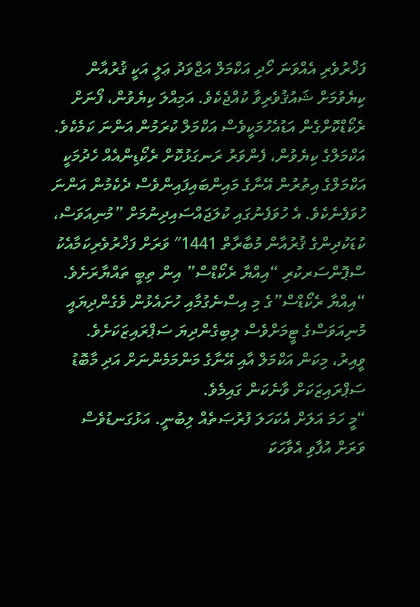ފަޚްރުވެރި އެއްވަނަ ހޯދި އަކްމަލް އަޖްވަދު ޢަލީ އަކީ ޤުރުއާން ކިޔެވުމަށް ޝައުޤުވެރިވާ ކުއްޖެކެވެ. އަމިއްލަ ކިޔެވުން، ފޯނަށް ރެކޯޑްކޮށްގެން އަޑުއެހުމަކީވެސް އަކްމަލް ކުރަމުން އަންނަ ކަމެކެވެ.
އަކްމަލްގެ ކިޔެވުން، ފެންވަރު ރަނގަޅުކޮށް ރެކޯޑިންއެއް ހެދުމަކީ އަކްމަލްގެ އިތުރުން އޭނާގެ މައިންބައިފައިންވެސް ދެކެމުން އަންނަ ހުވަފެނެކެވެ. އެ ހުވަފެނުގައި ކުލަޖައްސައިދިނުމަށް ”މުނިއަވަސް، ކުޑަކުދިންގެ ޤުރުއާން މުބާރާތް 1441″ ވަރަށް ފަޚްރުވެރިކަމާއެކު ސްޕޮންސަރކުރި “އިއްޔާ ރެކޯޑްސް” އިން ތިބީ ތައްޔާރަށެވެ. “އިއްޔާ ރެކޯޑްސް”ގެ މި އިސްނެގުމާއި ހުށައެޅުން ވެގެންދިޔައީ މުނިއަވަސްގެ ޓީމަށްވެސް ލިބިގެންދިޔަ ސަޕްރައިޒަކަށެވެ. ވީއިރު، މިކަން އަކްމަލް އާއި އޭނާގެ މަންމަމެންނަށް އަދި މާބޮޑު ސަޕްރައިޒަކަށް ވާނެކަން ގައިމެވެ.
“މީ ހަމަ އަލަށް އެކަހަލަ ފުރުޞަތެއް ލިބުނީ. އަޅުގަނޑުވެސް ވަރަށް އުފާވި އެވާހަކަ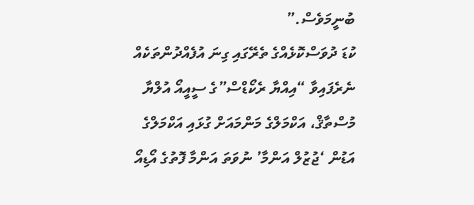ބުނީމަވެސް.”
ކުޑަ ދުވަސްކޮޅެއްގެ ތެރޭގައި ގިނަ އުފެއްދުންތަކެއް ނެރެފައިވާ “އިއްޔާ ރެކޯޑްސް”ގެ ސީއީއޯ އުލްޔާ މުސްތާޤް، އަކްމަލްގެ މަންމައަށް ގުޅައި އަކްމަލްގެ އަޑުން ‘ޖުޒުލް އަންމާ’ ނުވަތަ އަންމާ ފޮތުގެ އޯޑިއޯ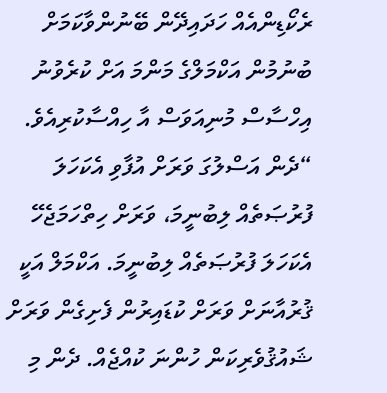ރެކޯޑިންއެއް ހަދައިދޭން ބޭނުންވާކަމަށް ބުނުމުން އަކްމަލްގެ މަންމަ އަށް ކުރެވުނު އިހްސާސް މުނިއަވަސް އާ ހިއްސާކުރިއެވެ.
“ދެން އަސްލުގަ ވަރަށް އުފާވި އެކަހަލަ ފުރުޞަތެއް ލިބުނީމަ، ވަރަށް ހިތްހަމަޖެހޭ އެކަހަލަ ފުރުޞަތެއް ލިބުނީމަ. އަކްމަލް އަކީ ޤުރުއާނަށް ވަރަށް ކުޑައިރުން ފެށިގެން ވަރަށް ޝައުޤުވެރިކަން ހުންނަ ކުއްޖެއް. ދެން މި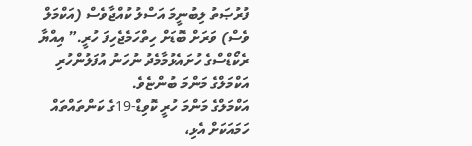ފުރުޞަތު ލިބުނީމަ އަސްލު ކުއްޖާވެސް (އަކްމަލް ވެސް) ވަރަށް ބޮޑަށް ހިތްހަމެޖެހިފަ ހުރީ.” އިއްޔާ ރެކޯޑްސްގެ ހުށައެޅުމާމެދު ނުހަނު އުފަލުންހުރި އަކްމަލްގެ މަންމަ ބުންޏެވެ.
އަކްމަލްގެ މަންމަ ހުރީ ކޮވިޑް-19ގެ ކަންތައްތައް ހަމައަކަށް އެޅި،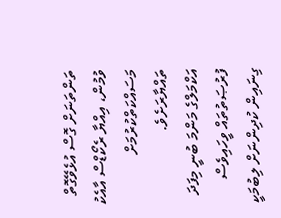ތަންތަނަށް ގޮސް އުޅެވޭގޮތް ވުމުން، އިއްޔާ ރެކޯޑްސް އާއެކު މަސައްކަތްކުރުމަށް ތައްޔާރަށެވެ.
އަކްމަލްގެ މަންމަ ބުނީ މިފަދަ ފުރުޞަތުތައް ވީހައިވެސް ގިނައިން ކުދިންނަށް ލިބުމަކީ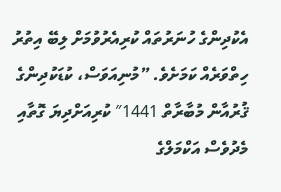އެކުދިންގެ ހުނަރުތައް ކުރިއެރުވުމަށް ލިބޭ އިތުރު ހިތްވަރެއް ކަމަށެވެ. ”މުނިއަވަސް، ކުޑަކުދިންގެ ޤުރުއާން މުބާރާތް 1441″ ކުރިއަށްދިޔަ ގޮތާއި މެދުވެސް އަކްމަލްގެ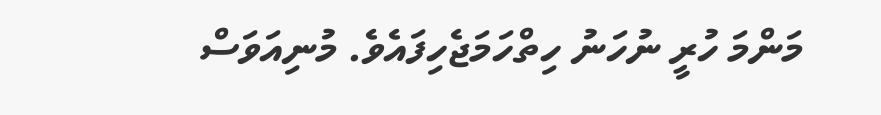މަންމަ ހުރީ ނުހަނު ހިތްހަމަޖެހިފައެވެ. މުނިއަވަސް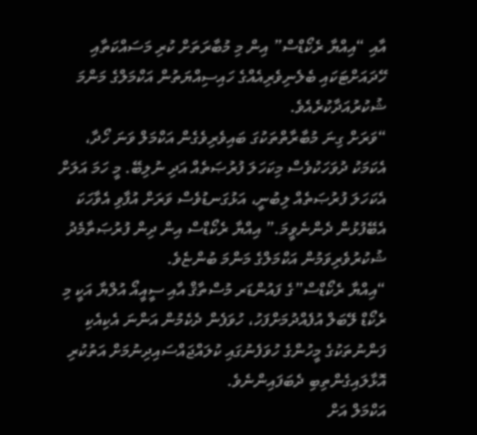އާއި “އިއްޔާ ރެކޯޑްސް” އިން މި މުބާރަތަށް ކުރި މަސައްކަތާއި ހޭދައަށްޓަކައި ބެލެނިވެރިއެއްގެ ހައިސިއްޔަތުން އަކްމަލްގެ މަންމަ ޝުކުރުއަދާކުރެއެވެ.
“ވަރަށް ގިނަ މުބާރާތްތަކުގަ ބައިވެރިވެގެން އަކްމަލް ވަނަ ހޯދާ، އެކަމަކު ދުވަހަކުވެސް މިކަހަލަ ފުރުޞަތެއް އަދި ނުލިބޭ. މީ ހަމަ އަލަށް އެކަހަލަ ފުރުޞަތެއް ލިބުނީ، އަޅުގަނޑުވެސް ވަރަށް އުފާވި އެވާހަކަ އެބޭފުޅުން ދެންނެވީމަ.” އިއްޔާ ރެކޯޑްސް އިން ދިން ފުރުޞަތާމެދު ޝުކުރުވެރިވަމުން އަކްމަލްގެ މަންމަ ބުންޏެވެ.
“އިއްޔާ ރެކޯޑްސް”ގެ ފައުންޑަރ މުސްތާޤް އާއި ސީއީއޯ އުލްޔާ އަކީ މި ރެކޯޑް ލޭބަލް އުފެއްދުމަށްފަހު، ހުވަފެން ދެކެމުން އަންނަ އެކިއެކި ފަންނުތަކުގެ މީހުންގެ ހުވަފެނުގައި ކުލައްޖައްސައިދިނުމަށް އަތުކުރި އޮޅާލައިގެންތިބި ދެބަފައިންނެވެ.
އަކްމަލް އަށް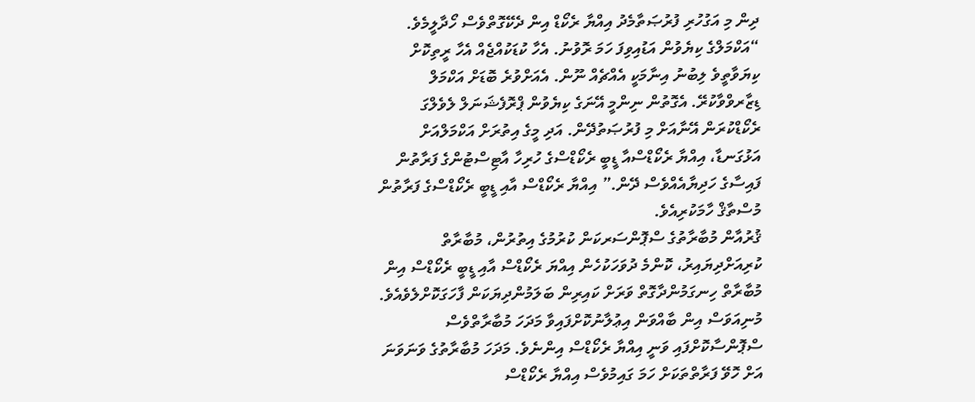ދިން މި އަގުހުރި ފުރުޞަތާމެދު އިއްޔާ ރެކޯޑް އިން ދެކޭގޮތްވެސް ހޯދާލީމެވެ.
“އަކްމަލްގެ ކިޔެވުން އަޑުއިވިފަ ހަމަ ރޮވުނު. އެހާ ކުޑަކުއްޖެއް އެހާ ރީތިކޮށް ކިޔަވާތީވެ ލިބުނު އިނާމަކީ އެއްޗެއް ނޫން. އެއަށްވުރެ ބޮޑަށް އަކްމަލް ޑިޒާރވްވާކުރޭ. އެގޮތުން ނިންމީ އޭނަގެ ކިޔެވުން ޕްރޮފެޝަނަލް ލެވެލްގަ ރެކޯޑްކުރަން އޭނާއަށް މި ފުރުޞަތުދޭން. އަދި މީގެ އިތުރަށް އަކްމަލްއަށް އަޅުގަނޑާ، އިއްޔާ ރެކޯޑްސްއާ ޑީބީ ރެކޯޑްސްގެ ހުރިހާ އާޓިސްޓުންގެ ފަރާތުން ފައިސާގެ ހަދިޔާއެއްވެސް ދޭން.” އިއްޔާ ރެކޯޑްސް އާއި ޑީބީ ރެކޯޑްސްގެ ފަރާތުން މުސްތާޤް ހާމަކުރިއެވެ.
ޤުރުއާން މުބާރާތުގެ ސްޕޮންސަރކަން ކުރުމުގެ އިތުރުން، މުބާރާތް ކުރިއަށްދިޔައިރު، ކޮންމެ ދުވަހަކުހެން އިއްޔަ ރެކޯޑްސް އާއި ޑީބީ ރެކޯޑްސް އިން މުބާރާތް ހިނގަމުންދާގޮތް ވަރަށް ކައިރިން ބަލަމުންދިޔަކަން ފާހަގަކޮށްލެވެއެވެ. މުނިއަވަސް އިން ބާއްވަން އިޢުލާނުކޮށްފައިވާ މަދަހަ މުބާރާތްވެސް ސްޕޮންސާކޮށްފައި ވަނީ އިއްޔާ ރެކޯޑްސް އިންނެވެ. މަދަހަ މުބާރާތުގެ ވަނަވަނަ އަށް ހޮވޭ ފަރާތްތަކަށް ހަމަ ގައިމުވެސް އިއްޔާ ރެކޯޑްސް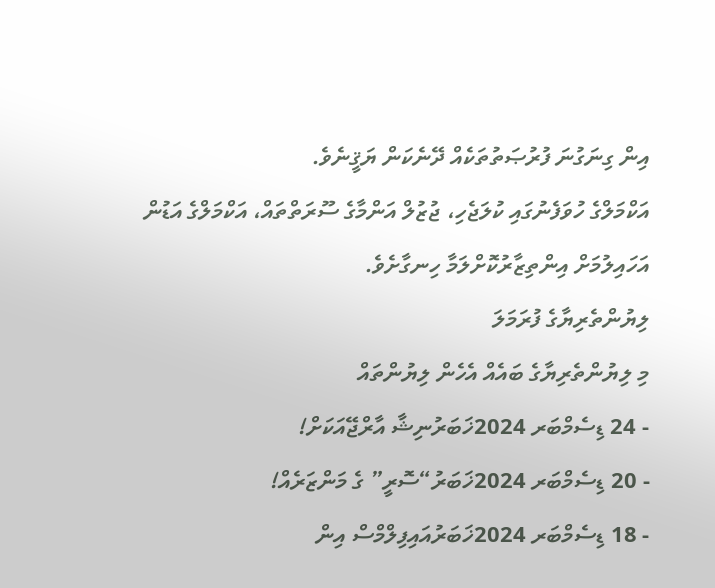އިން ގިނަގުނަ ފުރުޞަތުތަކެއް ދޭނެކަން ޔަޤީނެވެ.
އަކްމަލްގެ ހުވަފެނުގައި ކުލަޖެހި، ޖުޒުލް އަންމާގެ ސޫރަތްތައް، އަކްމަލްގެ އަޑުން އަހައިލުމަށް އިންތިޒާރުކޮށްލަމާ ހިނގާށެވެ.
ލިޔުންތެރިޔާގެ ފުރަމަލަ
މި ލިޔުންތެރިޔާގެ ބައެއް އެހެން ލިޔުންތައް
- 24 ޑިސެމްބަރ 2024ޚަބަރުނިޝާ އާރްޖޭއަކަށް!
- 20 ޑިސެމްބަރ 2024ޚަބަރު“ސޮރީ” ގެ މަންޒަރެއް!
- 18 ޑިސެމްބަރ 2024ޚަބަރުއައިފިލްމްސް އިން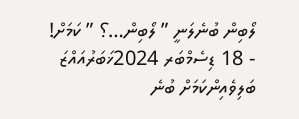ލޯބިން ބުނެލަނީ ” ލޯބިން…؟ ” ކަމަށް!
- 18 ޑިސެމްބަރ 2024ޚަބަރުއައްޒަ ބަލިވެއިންކަމަށް ބުނެ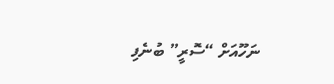ނަހޫއަށް “ސޮރީ” ބުނެފި